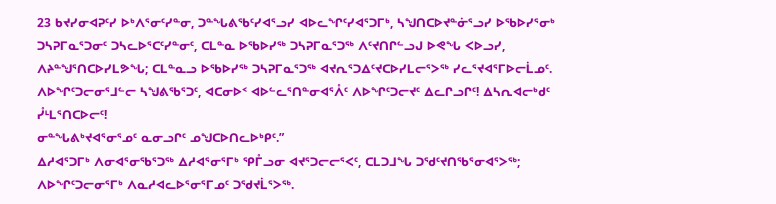23 ᑲᔪᓯᓂᐊᕈᑦᓯ ᐅᒃᐱᕐᓂᑦᓯᓐᓂ, ᑐᓐᖓᕕᖃᑦᓯᐊᕐᓗᓯ ᐊᐅᓚᖏᑦᓯᐊᕐᑐᒥᒃ, ᓴᖑᑎᑕᐅᔪᓐᓃᕐᓗᓯ ᐅᖃᐅᓯᕐᓂᒃ ᑐᓴᕈᒥᓇᕐᑐᓂᑦ ᑐᓴᓚᐅᕐᑕᑦᓯᓐᓂᑦ, ᑕᒪᓐᓇ ᐅᖃᐅᓯᖅ ᑐᓴᕈᒥᓇᕐᑐᖅ ᐱᑦᔪᑎᒋᓪᓗᒍ ᐅᕙᖓ ᐸᐅᓗᓯ, ᐱᔨᓐᖑᕐᑎᑕᐅᓯᒪᕗᖓ; ᑕᒪᓐᓇᓗ ᐅᖃᐅᓯᖅ ᑐᓴᕈᒥᓇᕐᑐᖅ ᐊᔪᕆᕐᑐᐃᑦᔪᑕᐅᓯᒪᓕᕐᐳᖅ ᓯᓚᕐᔪᐊᕐᒥᐅᓕᒫᓄᑦ.
ᐱᐅᖏᑦᑐᓕᓂᕐᒧᓪᓕ ᓴᖑᕕᖃᕐᑐᑦ, ᐊᑕᓂᐅᑉ ᐊᐅᓪᓚᕐᑎᓐᓂᐊᕐᐰᑦ ᐱᐅᖏᑦᑐᓕᔪᑦ ᐃᓚᒋᓗᒋᑦ! ᐃᓴᕆᐊᓕᒃᑯᑦ ᓮᒻᒪᕐᑎᑕᐅᓕᑦ!
ᓂᓐᖓᕕᒃᔪᐊᕐᓂᕐᓄᑦ ᓇᓂᓗᒋᑦ ᓄᖑᑕᐅᑎᓚᐅᒃᑭᑦ.”
ᐃᓱᐊᕐᑐᒥᒃ ᐱᓂᐊᕐᓂᖃᕐᑐᖅ ᐃᓱᐊᕐᓂᕐᒥᒃ ᕿᒤᓗᓂ ᐊᔪᕐᑐᓕᓕᕐᐸᑦ, ᑕᒪᑐᒧᖓ ᑐᖁᑦᔪᑎᖃᕐᓂᐊᕐᐳᖅ; ᐱᐅᖏᑦᑐᓕᓂᕐᒥᒃ ᐱᓇᓱᐊᓚᐅᕐᓂᕐᒥᓄᑦ ᑐᖁᔪᒫᕐᐳᖅ.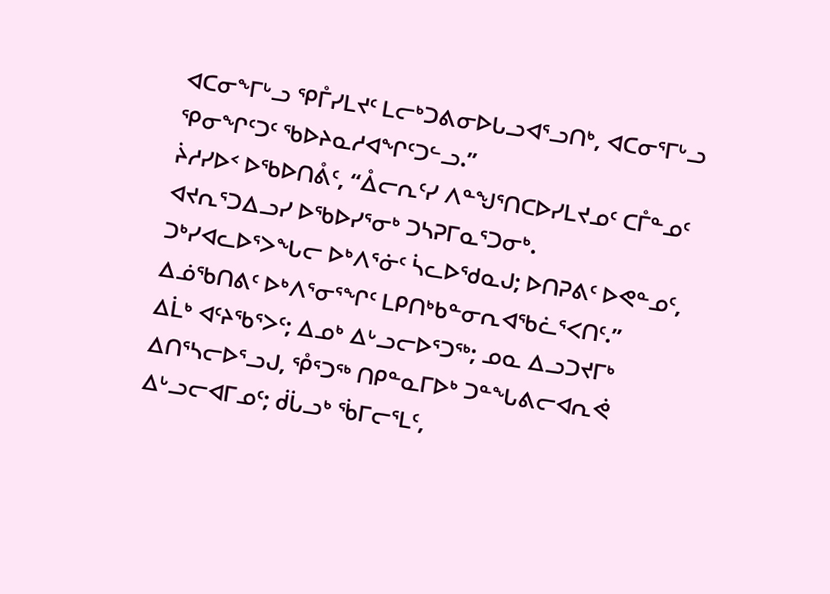ᐊᑕᓂᖕᒥᒡᓗ ᕿᒤᓯᒪᔪᑦ ᒪᓕᒃᑐᕕᓂᐅᒐᓗᐊᕐᓗᑎᒃ, ᐊᑕᓂᕐᒥᒡᓗ ᕿᓂᖏᑦᑐᑦ ᖃᐅᔨᓇᓱᐊᖏᑦᑐᓪᓗ.”
ᔩᓱᓯᐅᑉ ᐅᖃᐅᑎᕔᑦ, “ᐂᓕᕆᑦᓯ ᐱᓐᖑᕐᑎᑕᐅᓯᒪᔪᓄᑦ ᑕᒤᓐᓄᑦ ᐊᔪᕆᕐᑐᐃᓗᓯ ᐅᖃᐅᓯᕐᓂᒃ ᑐᓴᕈᒥᓇᕐᑐᓂᒃ.
ᑐᒃᓯᐊᓚᐅᕐᐳᖓᓕ ᐅᒃᐱᕐᓃᑦ ᓵᓚᐅᖁᓇᒍ; ᐅᑎᕈᕕᑦ ᐅᕙᓐᓄᑦ, ᐃᓅᖃᑎᕕᑦ ᐅᒃᐱᕐᓂᕐᖏᑦ ᒪᑭᑎᒃᑲᓐᓂᕆᐊᖃᓛᕐᐸᑎᑦ.”
ᐃᒫᒃ ᐊᑦᔨᖃᕐᐳᑦ; ᐃᓄᒃ ᐃᒡᓗᓕᐅᕐᑐᖅ; ᓄᓇ ᐃᓗᑐᔪᒥᒃ ᐃᑎᕐᓴᓕᐅᕐᓗᒍ, ᕾᕐᑐᖅ ᑎᑭᓐᓇᒥᐅᒃ ᑐᓐᖓᕕᓕᐊᕆᕚ ᐃᒡᓗᓕᐊᒥᓄᑦ; ᑰᒑᓗᒃ ᖄᒥᓕᕐᒪᑦ,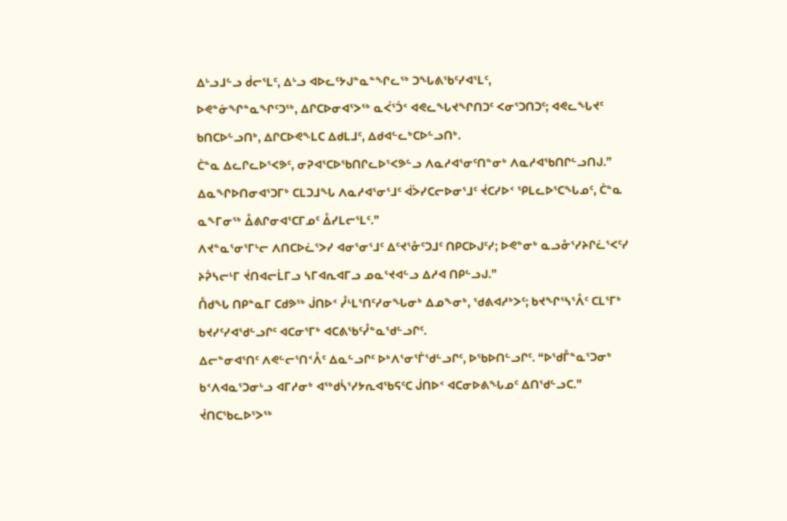ᐃᒡᓗᒧᓪᓗ ᑰᓕᕐᒪᑦ, ᐃᒡᓗ ᐊᐅᓚᑦᔭᒍᓐᓇᓐᖏᓚᖅ ᑐᖓᕕᖃᑦᓯᐊᕐᒪᑦ,
ᐅᕙᓐᓃᖏᓐᓇᖏᑦᑐᖅ, ᐃᒋᑕᐅᓂᐊᕐᐳᖅ ᓇᐹᕐᑑᑉ ᐊᕙᓚᖓᔪᖏᑎᑐᑦ ᐸᓂᕐᑐᑎᑐᑦ; ᐊᕙᓚᖓᔪᑦ ᑲᑎᑕᐅᓪᓗᑎᒃ, ᐃᒋᑕᐅᕙᖕᒪᑕ ᐃᑯᒪᒧᑦ, ᐃᑯᐊᓪᓚᒃᑕᐅᓪᓗᑎᒃ.
ᑖᓐᓇ ᐃᓚᒋᓚᐅᕐᐸᕗᑦ, ᓂᕈᐊᕐᑕᐅᖃᑎᒋᓚᐅᕐᐸᕗᓪᓗ ᐱᓇᓱᐊᕐᓂᑦᑎᓐᓂᒃ ᐱᓇᓱᐊᖃᑎᒋᓪᓗᑎᒍ.”
ᐃᓇᖏᐅᑎᓂᐊᕐᑐᒥᒃ ᑕᒪᑐᒧᖓ ᐱᓇᓱᐊᕐᓂᕐᒧᑦ ᐋᐴᓯᑕᓕᐅᓂᕐᒧᑦ ᔫᑕᓯᐅᑉ ᕿᒪᓚᐅᕐᑕᖓᓄᑦ, ᑖᓐᓇ ᓇᖕᒥᓂᖅ ᐂᕕᒋᓂᐊᕐᑕᒥᓄᑦ ᐂᓯᒪᓕᕐᒪᑦ.”
ᐱᔪᓐᓇᕐᓂᕐᒥᒡᓕ ᐱᑎᑕᐅᓛᕐᐳᓯ ᐊᓂᕐᓂᕐᒧᑦ ᐃᑦᔪᕐᓁᑦᑐᒧᑦ ᑎᑭᑕᐅᒍᑦᓯ; ᐅᕙᓐᓂᒃ ᓇᓗᓁᕐᓯᔨᒋᓛᕐᐸᑦᓯ ᔨᕉᓴᓕᒻᒥ ᔫᑎᐊᓕᒫᒥᓗ ᓴᒥᐊᕆᐊᒥᓗ ᓄᓇᕐᔪᐊᓪᓗ ᐃᓱᐊ ᑎᑭᓪᓗᒍ.”
ᑍᑯᖓ ᑎᑭᓐᓇᒥ ᑕᑯᕗᖅ ᒎᑎᐅᑉ ᓮᒻᒪᕐᑎᑦᓯᓂᖓᓂᒃ ᐃᓄᖕᓂᒃ, ᖁᕕᐊᓱᒃᐳᑦ; ᑲᔪᖏᕐᓴᕐᐰᑦ ᑕᒪᕐᒥᒃ ᑲᔪᓯᑦᓯᐊᖁᓪᓗᒋᑦ ᐊᑕᓂᕐᒥᒃ ᐊᑕᕕᖃᑦᓮᓐᓇᖁᓪᓗᒋᑦ.
ᐃᓕᓐᓂᐊᕐᑎᑦ ᐱᕙᓪᓕᕐᑎᑉᐰᑦ ᐃᓇᓪᓗᒋᑦ ᐅᒃᐱᕐᓂᕐᒦᖁᓪᓗᒋᑦ, ᐅᖃᐅᑎᓪᓗᒋᑦ. “ᐅᖁᒤᓐᓇᕐᑐᓂᒃ ᑲᑉᐱᐊᓇᕐᑐᓂᒡᓗ ᐊᒥᓱᓂᒃ ᐊᖅᑯᓵᕐᓯᔭᕆᐊᖃᕋᑦᑕ ᒎᑎᐅᑉ ᐊᑕᓂᐅᕕᖓᓄᑦ ᐃᑎᖁᓪᓗᑕ.”
ᔫᑎᑕᖃᓚᐅᕐᐳᖅ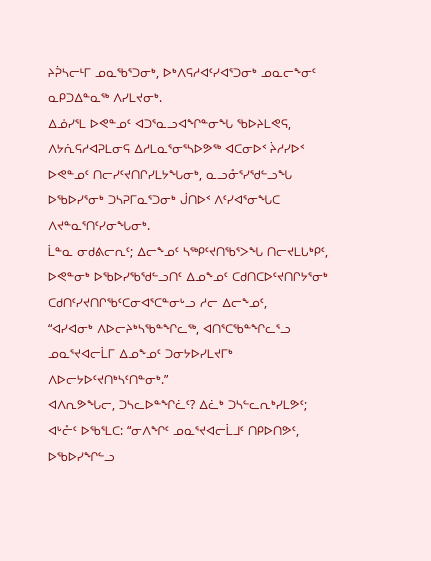ᔨᕉᓴᓕᒻᒥ ᓄᓇᖃᕐᑐᓂᒃ, ᐅᒃᐱᕋᓱᐊᑦᓯᐊᕐᑐᓂᒃ ᓄᓇᓕᖕᓂᑦ ᓇᑭᑐᐃᓐᓇᖅ ᐱᓯᒪᔪᓂᒃ.
ᐃᓅᓯᕐᒪ ᐅᕙᓐᓄᑦ ᐊᑐᕐᓇᓗᐊᖏᓐᓂᖓ ᖃᐅᔨᒪᕙᕋ, ᐱᔭᕇᕋᓱᐊᕈᒪᓂᕋ ᐃᓱᒪᓇᕐᓂᕐᓴᐅᕗᖅ ᐊᑕᓂᐅᑉ ᔩᓱᓯᐅᑉ ᐅᕙᓐᓄᑦ ᑎᓕᓯᑦᔪᑎᒋᓯᒪᔭᖓᓂᒃ, ᓇᓗᓁᕐᓯᖁᓪᓗᖓ ᐅᖃᐅᓯᕐᓂᒃ ᑐᓴᕈᒥᓇᕐᑐᓂᒃ ᒎᑎᐅᑉ ᐱᑦᓯᐊᕐᓂᖓᑕ ᐱᔪᓐᓇᕐᑎᑦᓯᓂᖓᓂᒃ.
ᒫᓐᓇ ᓂᑯᕕᓕᕆᑦ; ᐃᓕᖕᓄᑦ ᓴᖅᑭᑦᔪᑎᖃᕐᐳᖓ ᑎᓕᔪᒪᒐᒃᑭᑦ, ᐅᕙᓐᓂᒃ ᐅᖃᐅᓯᖃᖁᓪᓗᑎᑦ ᐃᓄᖕᓄᑦ ᑕᑯᑎᑕᐅᑦᔪᑎᒋᔭᕐᓂᒃ ᑕᑯᑎᑦᓯᔪᑎᒋᖃᑦᑕᓂᐊᕐᑕᓐᓂᒡᓗ ᓱᓕ ᐃᓕᖕᓄᑦ,
“ᐊᓯᐊᓂᒃ ᐱᐅᓕᔨᒃᓴᖃᓐᖏᓚᖅ, ᐊᑎᕐᑕᖃᓐᖏᓚᕐᓗ ᓄᓇᕐᔪᐊᓕᒫᒥ ᐃᓄᖕᓄᑦ ᑐᓂᔭᐅᓯᒪᔪᒥᒃ ᐱᐅᓕᔭᐅᑦᔪᑎᒃᓴᑦᑎᓐᓂᒃ.”
ᐊᐱᕆᕗᖓᓕ, ᑐᓴᓚᐅᓐᖏᓛᑦ? ᐃᓛᒃ ᑐᓴᓪᓚᕆᒃᓯᒪᕗᑦ; ᐊᒡᓔᑦ ᐅᖃᕐᒪᑕ: “ᓂᐱᖏᑦ ᓄᓇᕐᔪᐊᓕᒫᒧᑦ ᑎᑭᐅᑎᕗᑦ, ᐅᖃᐅᓯᖏᓪᓗ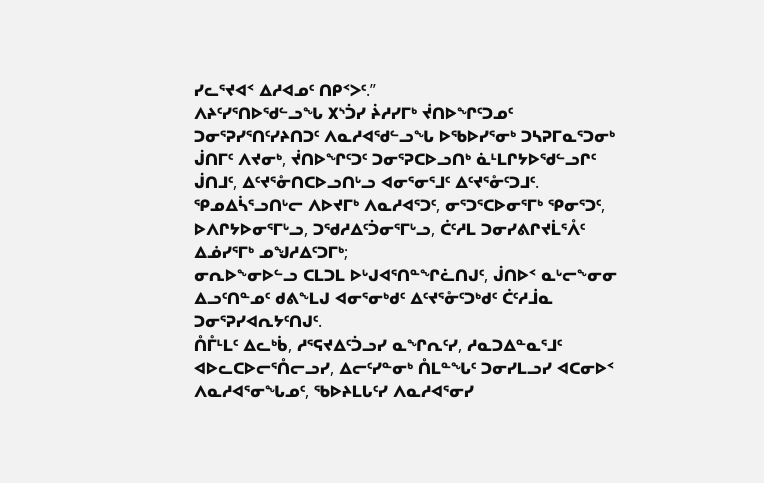ᓯᓚᕐᔪᐊᑉ ᐃᓱᐊᓄᑦ ᑎᑭᑉᐳᑦ.”
ᐱᔨᑦᓯᕐᑎᐅᖁᓪᓗᖓ ᙭ᔅᑑᓯ ᔩᓱᓯᒥᒃ ᔫᑎᐅᖏᑦᑐᓄᑦ ᑐᓂᕐᕈᓯᕐᑎᑦᓯᔨᑎᑐᑦ ᐱᓇᓱᐊᖁᓪᓗᖓ ᐅᖃᐅᓯᕐᓂᒃ ᑐᓴᕈᒥᓇᕐᑐᓂᒃ ᒎᑎᒥᑦ ᐱᔪᓂᒃ, ᔫᑎᐅᖏᑦᑐᑦ ᑐᓂᕐᕈᑕᐅᓗᑎᒃ ᓈᒻᒪᒋᔭᐅᖁᓪᓗᒋᑦ ᒎᑎᒧᑦ, ᐃᑦᔪᕐᓁᑎᑕᐅᓗᑎᒡᓗ ᐊᓂᕐᓂᕐᒧᑦ ᐃᑦᔪᕐᓁᑦᑐᒧᑦ.
ᕿᓄᐃᓵᕐᓗᑎᒡᓕ ᐱᐅᔪᒥᒃ ᐱᓇᓱᐊᕐᑐᑦ, ᓂᕐᑐᕐᑕᐅᓂᕐᒥᒃ ᕿᓂᕐᑐᑦ, ᐅᐱᒋᔭᐅᓂᕐᒥᒡᓗ, ᑐᖁᓱᐃᑦᑑᓂᕐᒥᒡᓗ, ᑖᑦᓱᒪ ᑐᓂᓯᕕᒋᔪᒫᕐᐰᑦ ᐃᓅᓯᕐᒥᒃ ᓄᖑᓱᐃᑦᑐᒥᒃ;
ᓂᕆᐅᖕᓂᐅᓪᓗ ᑕᒪᑐᒪ ᐅᒡᒍᐊᕐᑎᓐᖏᓛᑎᒍᑦ, ᒎᑎᐅᑉ ᓇᒡᓕᖕᓂᓂ ᐃᓗᑦᑎᓐᓄᑦ ᑯᕕᖕᒪᒍ ᐊᓂᕐᓂᒃᑯᑦ ᐃᑦᔪᕐᓁᑦᑐᒃᑯᑦ ᑖᑦᓱᒨᓇ ᑐᓂᕐᕈᓯᐊᕆᔭᑦᑎᒍᑦ.
ᑍᒤᒻᒪᑦ ᐃᓚᒃᑳ, ᓱᕐᕋᔪᐃᑦᑑᓗᓯ ᓇᖏᕆᑦᓯ, ᓱᓇᑐᐃᓐᓇᕐᒧᑦ ᐊᐅᓚᑕᐅᓕᕐᑍᓕᓗᓯ, ᐃᓕᑦᓯᓐᓂᒃ ᑍᒪᓐᖓᑦ ᑐᓂᓯᒪᓗᓯ ᐊᑕᓂᐅᑉ ᐱᓇᓱᐊᕐᓂᖓᓄᑦ, ᖃᐅᔨᒪᒐᑦᓯ ᐱᓇᓱᐊᕐᓂᓯ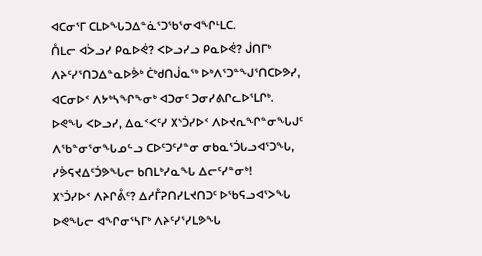ᐊᑕᓂᕐᒥ ᑕᒪᐅᖓᑐᐃᓐᓈᕐᑐᖃᕐᓂᐊᖏᒻᒪᑕ.
ᑍᒪᓕ ᐊᐴᓗᓯ ᑭᓇᐅᕚ? ᐸᐅᓗᓯᓗ ᑭᓇᐅᕚ? ᒎᑎᒥᒃ ᐱᔨᑦᓯᕐᑎᑐᐃᓐᓇᐅᕘᒃ ᑖᒃᑯᑎᒎᓇᖅ ᐅᒃᐱᕐᑐᓐᖑᕐᑎᑕᐅᕗᓯ, ᐊᑕᓂᐅᑉ ᐱᔭᒃᓴᖏᖕᓂᒃ ᐊᑐᓂᑦ ᑐᓂᓯᕕᒋᓚᐅᕐᒪᒋᒃ.
ᐅᕙᖓ ᐸᐅᓗᓯ, ᐃᓇᑉᐸᑦᓯ ᙭ᔅᑑᓯᐅᑉ ᐱᐅᔪᕆᖏᓐᓂᖓᒍᑦ ᐱᖃᓐᓂᕐᓂᖓᓄᓪᓗ ᑕᐅᑦᑐᑦᓯᓐᓂ ᓂᑲᓇᕐᑑᒐᓗᐊᕐᑐᖓ, ᓯᕘᕋᔪᐃᑦᑑᕗᖓᓕ ᑲᑎᒪᒃᓯᓇᖓ ᐃᓕᑦᓯᓐᓂᒃ!
᙭ᔅᑑᓯᐅᑉ ᐱᔨᒋᕔᑦ? ᐃᓱᒤᕈᑎᓯᒪᔪᑎᑐᑦ ᐅᖃᕋᓗᐊᕐᐳᖓ ᐅᕙᖓᓕ ᐊᖏᓂᕐᓴᒥᒃ ᐱᔨᑦᓯᕐᓯᒪᕗᖓ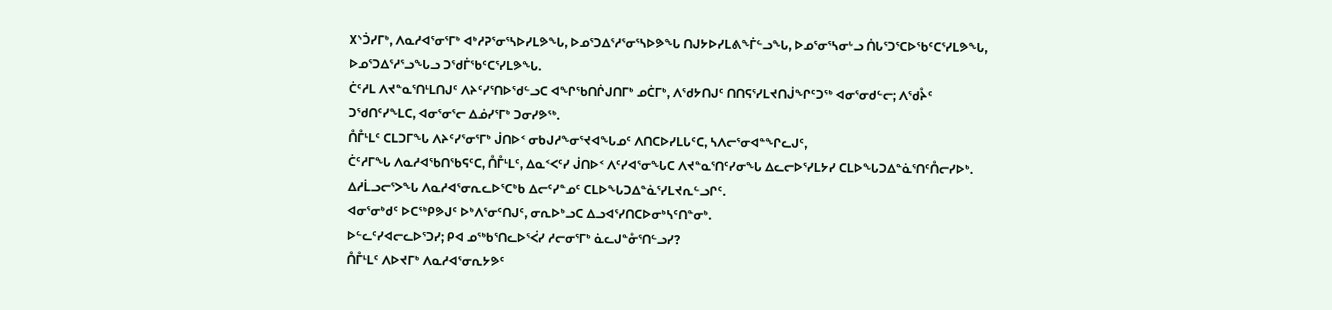᙭ᔅᑑᓯᒥᒃ, ᐱᓇᓱᐊᕐᓂᕐᒥᒃ ᐊᒃᓱᕈᕐᓂᕐᓴᐅᓯᒪᕗᖓ, ᐅᓄᕐᑐᐃᕐᓱᕐᓂᕐᓴᐅᕗᖓ ᑎᒍᔭᐅᓯᒪᕕᖕᒦᓪᓗᖓ, ᐅᓄᕐᓂᕐᓴᓂᒡᓗ ᑏᒐᕐᑐᕐᑕᐅᖃᑦᑕᕐᓯᒪᕗᖓ, ᐅᓄᕐᑐᐃᕐᓱᕐᓗᖓᓗ ᑐᖁᒦᖃᑦᑕᕐᓯᒪᕗᖓ.
ᑖᑦᓱᒪ ᐱᔪᓐᓇᕐᑎᒻᒪᑎᒍᑦ ᐱᔨᑦᓯᕐᑎᐅᖁᓪᓗᑕ ᐊᖏᖃᑎᒌᒍᑎᒥᒃ ᓄᑖᒥᒃ, ᐱᖁᔭᑎᒍᑦ ᑎᑎᕋᕐᓯᒪᔪᑎᒎᖏᑦᑐᖅ ᐊᓂᕐᓂᑯᓪᓕ; ᐱᖁᔧᑦ ᑐᖁᑎᑦᓯᖕᒪᑕ, ᐊᓂᕐᓂᕐᓕ ᐃᓅᓯᕐᒥᒃ ᑐᓂᓯᕗᖅ.
ᑍᒤᒻᒪᑦ ᑕᒪᑐᒥᖓ ᐱᔨᑦᓯᕐᓂᕐᒥᒃ ᒎᑎᐅᑉ ᓂᑲᒍᓱᖕᓂᕐᔪᐊᖓᓄᑦ ᐱᑎᑕᐅᓯᒪᒐᑦᑕ, ᓴᐱᓕᕐᓂᐊᓐᖏᓚᒍᑦ,
ᑖᑦᓱᒥᖓ ᐱᓇᓱᐊᖃᑎᖃᕋᑦᑕ, ᑍᒤᒻᒪᑦ, ᐃᓇᑉᐸᑦᓯ ᒎᑎᐅᑉ ᐱᑦᓯᐊᕐᓂᖓᑕ ᐱᔪᓐᓇᕐᑎᑦᓯᓂᖓ ᐃᓚᓕᐅᕐᓯᒪᔭᓯ ᑕᒪᐅᖓᑐᐃᓐᓈᕐᑎᑦᑍᓕᓯᐅᒃ.
ᐃᓱᒫᓗᓕᕐᐳᖓ ᐱᓇᓱᐊᕐᓂᕆᓚᐅᕐᑕᒃᑲ ᐃᓕᑦᓯᓐᓄᑦ ᑕᒪᐅᖓᑐᐃᓐᓈᕐᓯᒪᔪᕆᓪᓗᒋᑦ.
ᐊᓂᕐᓂᒃᑯᑦ ᐅᑕᖅᑭᕗᒍᑦ ᐅᒃᐱᕐᓂᑦᑎᒍᑦ, ᓂᕆᐅᒃᓗᑕ ᐃᓗᐊᕐᓯᑎᑕᐅᓂᒃᓴᑦᑎᓐᓂᒃ.
ᐅᓪᓚᑦᓯᐊᓕᓚᐅᕐᑐᓯ; ᑭᐊ ᓄᖅᑲᕐᑎᓚᐅᕐᐹᓯ ᓱᓕᓂᕐᒥᒃ ᓈᓚᒍᓐᓁᕐᑎᓪᓗᓯ?
ᑍᒤᒻᒪᑦ ᐱᐅᔪᒥᒃ ᐱᓇᓱᐊᕐᓂᕆᔭᕗᑦ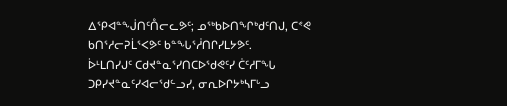ᐃᕿᐊᓐᖒᑎᑦᑍᓕᓚᕗᑦ; ᓄᖅᑲᐅᑎᖏᒃᑯᑦᑎᒍ, ᑕᕝᕙ ᑲᑎᕐᓱᓕᕈᒫᕐᐸᕗᑦ ᑲᓐᖓᕐᓲᑎᒋᓯᒪᔭᕗᑦ.
ᐆᒻᒪᑎᓯᒍᑦ ᑕᑯᔪᓐᓇᕐᓯᑎᑕᐅᖁᕙᑦᓯ ᑖᑦᓱᒥᖓ ᑐᑭᓯᔪᓐᓇᑦᓯᐊᓕᖁᓪᓗᓯ, ᓂᕆᐅᒋᔭᒃᓴᒥᒡᓗ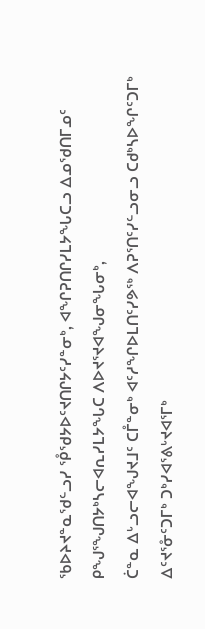ᖃᐅᔨᔪᓐᓇᖁᓪᓗᓯ ᕾᖁᔭᐅᑦᔪᑎᒋᔭᑦᓯᓐᓂᒃ, ᐊᖏᕈᑎᒋᓯᒪᔭᖓᑕᓗ ᐃᓄᖁᑎᒥᓄᑦ ᑭᖑᕐᖑᑎᔭᒃᓴᓕᐊᕆᓯᒪᔭᖓᑕ ᐱᐅᔪᕐᔪᐊᖑᓂᖓᓂᒃ,
ᑖᓐᓇ ᐃᒡᓗᓕᐊᖑᔪᒧᑦ ᑕᒤᓐᓂᒃ ᐊᑦᓱᖏᐅᒪᑎᑦᓯᕗᖅ ᐱᕈᕐᑎᑦᓯᓪᓗᓂᓗ ᑕᑯᒃᓴᐅᖏᑦᑐᒥᒃ ᐃᑦᔪᕐᓁᑦᑐᒥᒃ ᑐᒃᓯᐊᕐᕕᒡᔪᐊᕐᒥᒃ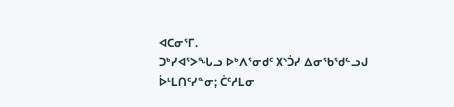ᐊᑕᓂᕐᒥ.
ᑐᒃᓯᐊᕐᐳᖓᓗ ᐅᒃᐱᕐᓂᑯᑦ ᙭ᔅᑑᓯ ᐃᓂᖃᖁᓪᓗᒍ ᐆᒻᒪᑎᑦᓯᓐᓂ; ᑖᑦᓱᒪᓂ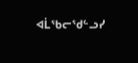ᐊᒫᖃᓕᖁᓪᓗᓯ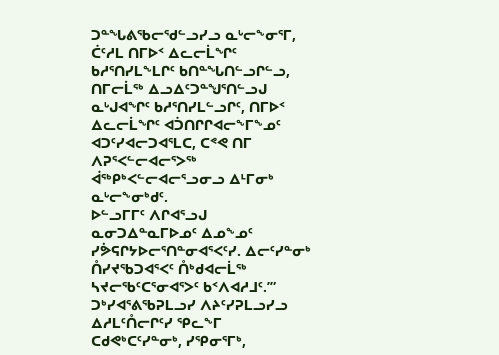ᑐᓐᖓᕕᖃᓕᖁᓪᓗᓯᓗ ᓇᒡᓕᖕᓂᕐᒥ,
ᑖᑦᓱᒪ ᑎᒥᐅᑉ ᐃᓚᓕᒫᖏᑦ ᑲᓱᕐᑎᓯᒪᖕᒪᒋᑦ ᑲᑎᓐᖓᑎᓪᓗᒋᓪᓗ, ᑎᒥᓕᒫᖅ ᐃᓗᐃᑦᑐᓐᖑᕐᑎᓪᓗᒍ ᓇᒡᒍᐊᖏᑦ ᑲᓱᕐᑎᓯᒪᓪᓗᒋᑦ, ᑎᒥᐅᑉ ᐃᓚᓕᒫᖏᑦ ᐊᑑᑎᒋᒋᐊᓕᖕᒥᖕᓄᑦ ᐊᑐᑦᓯᐊᓕᑐᐊᕐᒪᑕ, ᑕᕝᕙ ᑎᒥ ᐱᕈᕐᐸᓪᓕᐊᓕᕐᐳᖅ ᐋᖅᑭᒃᐸᓪᓕᐊᓕᕐᓗᓂᓗ ᐃᒻᒥᓂᒃ ᓇᒡᓕᖕᓂᒃᑯᑦ.
ᐅᓪᓗᒥᒥᑦ ᐱᒋᐊᕐᓗᒍ ᓇᓂᑐᐃᓐᓇᒥᐅᓄᑦ ᐃᓄᖕᓄᑦ ᓯᕘᕋᒋᔭᐅᓕᕐᑎᓐᓂᐊᕐᐸᑦᓯ. ᐃᓕᑦᓯᓐᓂᒃ ᑍᓯᔪᖃᑐᐊᕐᐸᑦ ᑍᒃᑯᐊᓕᒫᖅ ᓴᔪᓕᖃᑦᑕᕐᓂᐊᕐᐳᑦ ᑲᑉᐱᐊᓱᒧᑦ.’”
ᑐᒃᓯᐊᕐᕕᖃᕈᒪᓗᓯ ᐱᔨᑦᓯᕈᒪᓗᓯᓗ ᐃᓱᒪᑦᑍᓕᒋᑦᓯ ᕿᓚᖕᒥ ᑕᑯᕙᒃᑕᑦᓯᓐᓂᒃ, ᓯᕿᓂᕐᒥᒃ,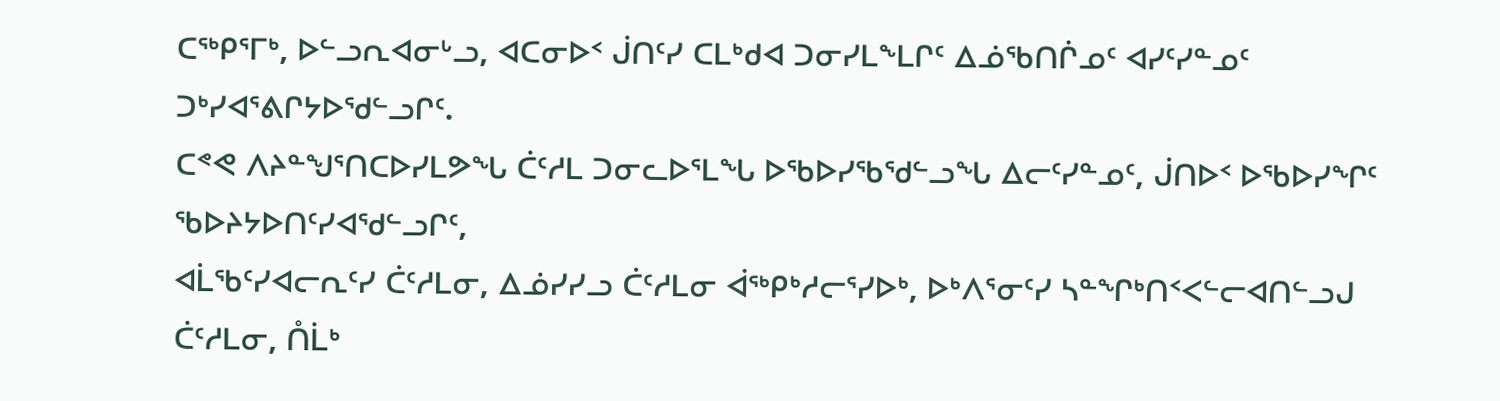ᑕᖅᑭᕐᒥᒃ, ᐅᓪᓗᕆᐊᓂᒡᓗ, ᐊᑕᓂᐅᑉ ᒎᑎᑦᓯ ᑕᒪᒃᑯᐊ ᑐᓂᓯᒪᖕᒪᒋᑦ ᐃᓅᖃᑎᒌᓄᑦ ᐊᓯᑦᓯᓐᓄᑦ ᑐᒃᓯᐊᕐᕕᒋᔭᐅᖁᓪᓗᒋᑦ.
ᑕᕝᕙ ᐱᔨᓐᖑᕐᑎᑕᐅᓯᒪᕗᖓ ᑖᑦᓱᒪ ᑐᓂᓚᐅᕐᒪᖓ ᐅᖃᐅᓯᖃᖁᓪᓗᖓ ᐃᓕᑦᓯᓐᓄᑦ, ᒎᑎᐅᑉ ᐅᖃᐅᓯᖏᑦ ᖃᐅᔨᔭᐅᑎᑦᓯᐊᖁᓪᓗᒋᑦ,
ᐊᒫᖃᑦᓯᐊᓕᕆᑦᓯ ᑖᑦᓱᒪᓂ, ᐃᓅᓯᓯᓗ ᑖᑦᓱᒪᓂ ᐋᖅᑭᒃᓱᓕᕐᓯᐅᒃ, ᐅᒃᐱᕐᓂᑦᓯ ᓴᓐᖏᒃᑎᑉᐸᓪᓕᐊᑎᓪᓗᒍ ᑖᑦᓱᒪᓂ, ᑍᒫᒃ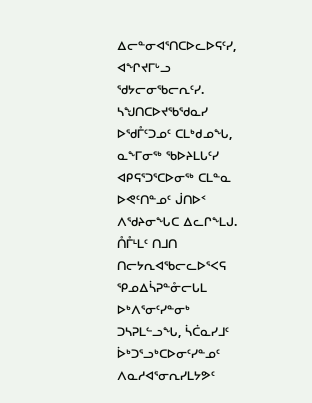ᐃᓕᓐᓂᐊᕐᑎᑕᐅᓚᐅᕋᑦᓯ, ᐊᖏᔪᒥᒡᓗ ᖁᔭᓕᓂᖃᓕᕆᑦᓯ.
ᓴᖑᑎᑕᐅᔪᖃᖁᓇᓯ ᐅᖁᒤᑦᑐᓄᑦ ᑕᒪᒃᑯᓄᖓ, ᓇᖕᒥᓂᖅ ᖃᐅᔨᒪᒐᑦᓯ ᐊᑭᕋᕐᑐᕐᑕᐅᓂᖅ ᑕᒪᓐᓇ ᐅᕙᑦᑎᓐᓄᑦ ᒎᑎᐅᑉ ᐱᖁᔨᓂᖓᑕ ᐃᓚᒋᖕᒪᒍ.
ᑍᒤᒻᒪᑦ ᑎᒧᑎ ᑎᓕᔭᕆᐊᖃᓕᓚᐅᕐᐸᕋ ᕿᓄᐃᓵᕈᓐᓁᓕᒐᒪ ᐅᒃᐱᕐᓂᑦᓯᓐᓂᒃ ᑐᓴᕈᒪᓪᓗᖓ, ᓵᑖᓇᓯᒧᑦ ᐆᒃᑐᕐᓗᒃᑕᐅᓂᑦᓯᓐᓄᑦ ᐱᓇᓱᐊᕐᓂᕆᓯᒪᔭᕗᑦ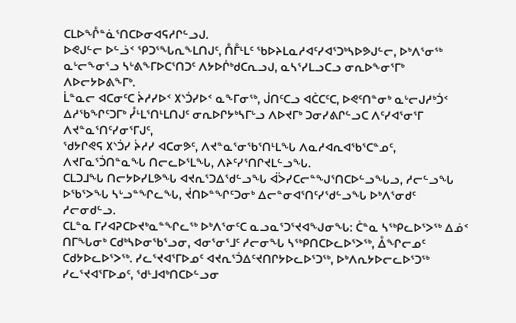ᑕᒪᐅᖎᓐᓈᕐᑎᑕᐅᓂᐊᕋᓱᒋᓪᓗᒍ.
ᐅᕙᒍᓪᓕ ᐅᓪᓘᑉ ᕿᑐᕐᖓᕆᖕᒪᑎᒍᑦ, ᑍᒤᒻᒪᑦ ᖃᐅᔨᒪᓇᓱᐊᑦᓯᐊᕐᑐᒃᓴᐅᕗᒍᓪᓕ, ᐅᒃᐱᕐᓂᖅ ᓇᒡᓕᖕᓂᕐᓗ ᓴᒡᕕᖕᒥᐅᑕᕐᑎᑐᑦ ᐱᔭᐅᒌᒃᑯᑕᕆᓗᒍ, ᓇᓴᕐᓯᒪᓗᑕᓗ ᓂᕆᐅᖕᓂᕐᒥᒃ ᐱᐅᓕᔭᐅᕕᖕᒥᒃ.
ᒫᓐᓇᓕ ᐊᑕᓂᑦᑕ ᔩᓱᓯᐅᑉ ᙭ᔅᑑᓯᐅᑉ ᓇᖕᒥᓂᖅ, ᒎᑎᑦᑕᓗ ᐊᑖᑕᑦᑕ, ᐅᕙᑦᑎᓐᓂᒃ ᓇᒡᓕᒍᓱᒃᑑᑉ ᐃᓱᖃᖏᑦᑐᒥᒃ ᓮᒻᒪᕐᑎᒻᒪᑎᒍᑦ ᓂᕆᐅᒋᔭᒃᓴᒥᒡᓗ ᐱᐅᔪᒥᒃ ᑐᓂᓯᕕᒋᓪᓗᑕ ᐱᑦᓯᐊᕐᓂᕐᒥ ᐱᔪᓐᓇᕐᑎᑦᓯᓂᕐᒥᒍᑦ,
ᖁᔭᒋᕙᕋ ᙭ᔅᑑᓯ ᔩᓱᓯ ᐊᑕᓂᕗᑦ, ᐱᔪᓐᓇᕐᓂᖃᕐᑎᒻᒪᖓ ᐱᓇᓱᐊᕆᐊᖃᕐᑕᓐᓄᑦ, ᐱᔪᒥᓇᕐᑑᑎᓐᓇᖓ ᑎᓕᓚᐅᕐᒪᖓ, ᐱᔨᑦᓯᕐᑎᒋᔪᒪᓪᓗᖓ.
ᑕᒪᑐᒧᖓ ᑎᓕᔭᐅᓯᒪᕗᖓ ᐊᔪᕆᕐᑐᐃᖁᓪᓗᖓ ᐋᐴᓯᑕᓕᓐᖑᕐᑎᑕᐅᓪᓗᖓᓗ, ᓱᓕᓪᓗᖓ ᐅᖃᕐᐳᖓ ᓴᒡᓗᓐᖏᓚᖓ, ᔫᑎᐅᓐᖏᑦᑐᓂᒃ ᐃᓕᓐᓂᐊᕐᑎᑦᓯᖁᓪᓗᖓ ᐅᒃᐱᕐᓂᑯᑦ ᓱᓕᓂᑯᓪᓗ.
ᑕᒪᓐᓇ ᒥᓯᐊᕈᑕᐅᔪᒃᓇᓐᖏᓚᖅ ᐅᒃᐱᕐᓂᑦᑕ ᓇᓗᓇᕐᑐᕐᔪᐊᖑᓂᖓ: ᑖᓐᓇ ᓴᖅᑭᓚᐅᕐᐳᖅ ᐃᓅᑉ ᑎᒥᖓᓂᒃ ᑕᑯᒃᓴᐅᓂᖃᕐᓗᓂ, ᐊᓂᕐᓂᕐᒧᑦ ᓱᓕᓂᖓ ᓴᖅᑭᑎᑕᐅᓚᐅᕐᐳᖅ, ᐂᖏᓕᓄᑦ ᑕᑯᔭᐅᓚᐅᕐᐳᖅ. ᓯᓚᕐᔪᐊᕐᒥᐅᓄᑦ ᐊᔪᕆᕐᑑᐃᑦᔪᑎᒋᔭᐅᓚᐅᕐᑐᖅ, ᐅᒃᐱᕆᔭᐅᓕᓚᐅᕐᑐᖅ ᓯᓚᕐᔪᐊᕐᒥᐅᓄᑦ, ᖁᒻᒧᐊᒃᑎᑕᐅᓪᓗᓂ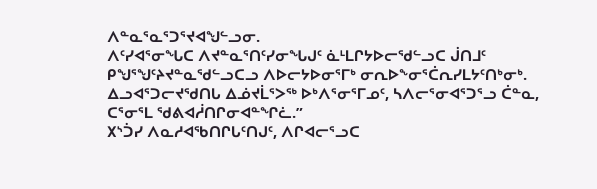ᐱᓐᓇᕐᓇᕐᑐᕐᔪᐊᖑᓪᓗᓂ.
ᐱᑦᓯᐊᕐᓂᖓᑕ ᐱᔪᓐᓇᕐᑎᑦᓯᓂᖓᒍᑦ ᓈᒻᒪᒋᔭᐅᓕᖁᓪᓗᑕ ᒎᑎᒧᑦ ᑭᖑᕐᖑᑦᔨᔪᓐᓇᖁᓪᓗᑕᓗ ᐱᐅᓕᔭᐅᓂᕐᒥᒃ ᓂᕆᐅᖕᓂᕐᑖᕆᓯᒪᔭᑦᑎᒃᓂᒃ.
ᐃᓗᐊᕐᑐᓕᔪᖁᑎᒐ ᐃᓅᔪᒫᕐᐳᖅ ᐅᒃᐱᕐᓂᕐᒥᓄᑦ, ᓴᐱᓕᕐᓂᐊᕐᑐᕐᓗ ᑖᓐᓇ, ᑕᕐᓂᕐᒪ ᖁᕕᐊᓲᑎᒋᓂᐊᓐᖏᓛ.”
᙭ᔅᑑᓯ ᐱᓇᓱᐊᖃᑎᒋᒐᑦᑎᒍᑦ, ᐱᒋᐊᓕᕐᓗᑕ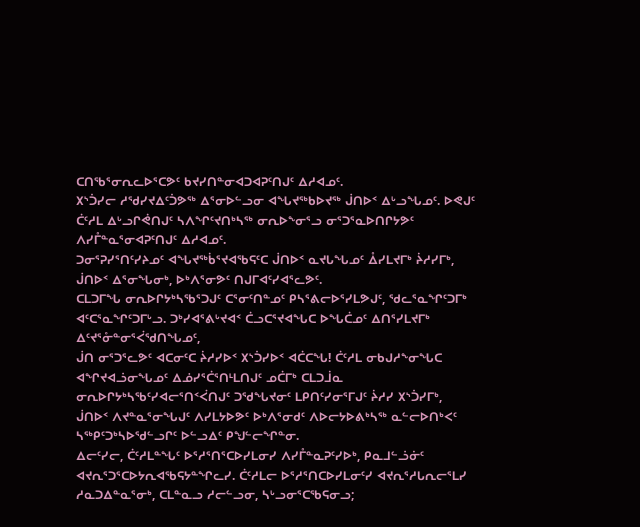ᑕᑎᖃᕐᓂᕆᓚᐅᕐᑕᕗᑦ ᑲᔪᓯᑎᓐᓂᐊᑐᐊᕈᑦᑎᒍᑦ ᐃᓱᐊᓄᑦ.
᙭ᔅᑑᓯᓕ ᓱᖁᓯᔪᐃᑦᑑᕗᖅ ᐃᕐᓂᐅᓪᓗᓂ ᐊᖓᔪᖅᑲᐅᔪᖅ ᒎᑎᐅᑉ ᐃᒡᓗᖓᓄᑦ. ᐅᕙᒍᑦ ᑖᑦᓱᒪ ᐃᒡᓗᒋᕚᑎᒍᑦ ᓴᐱᖏᑦᔪᑎᒃᓴᖅ ᓂᕆᐅᖕᓂᕐᓗ ᓂᕐᑐᕐᓇᐅᑎᒋᔭᕗᑦ ᐱᓯᒤᓐᓇᕐᓂᐊᕈᑦᑎᒍᑦ ᐃᓱᐊᓄᑦ.
ᑐᓂᕐᕈᓯᕐᑎᑦᓯᔨᓄᑦ ᐊᖓᔪᖅᑳᕐᔪᐊᖃᕋᑦᑕ ᒎᑎᐅᑉ ᓇᔪᒐᖓᓄᑦ ᐂᓯᒪᔪᒥᒃ ᔩᓱᓯᒥᒃ, ᒎᑎᐅᑉ ᐃᕐᓂᖓᓂᒃ, ᐅᒃᐱᕐᓂᕗᑦ ᑎᒍᒥᐊᑦᓯᐊᕐᓚᕗᑦ.
ᑕᒪᑐᒥᖓ ᓂᕆᐅᒋᔭᒃᓴᖃᕐᑐᒍᑦ ᑕᕐᓂᑦᑎᓐᓄᑦ ᑭᓴᕐᕕᓕᐅᕐᓯᒪᕗᒍᑦ, ᖁᓚᕐᓇᖏᑦᑐᒥᒃ ᐊᑦᑕᕐᓇᖏᑦᑐᒥᒡᓗ. ᑐᒃᓯᐊᕐᕕᒡᔪᐊᑉ ᑖᓗᑕᕐᔪᐊᖓᑕ ᐅᖓᑖᓄᑦ ᐃᑎᕐᓯᒪᔪᒥᒃ ᐃᑦᔪᕐᓁᓐᓂᕐᐹᖁᑎᖓᓄᑦ,
ᒎᑎ ᓂᕐᑐᕐᓚᕗᑦ ᐊᑕᓂᑦᑕ ᔩᓱᓯᐅᑉ ᙭ᔅᑑᓯᐅᑉ ᐊᑖᑕᖓ! ᑖᑦᓱᒪ ᓂᑲᒍᓱᖕᓂᖓᑕ ᐊᖏᔪᐊᓘᓂᖓᓄᑦ ᐃᓅᓯᕐᑖᕐᑎᒻᒪᑎᒍᑦ ᓄᑖᒥᒃ ᑕᒪᑐᒨᓇ ᓂᕆᐅᒋᔭᒃᓴᖃᑦᓯᐊᓕᕐᑎᑉᐹᑎᒍᑦ ᑐᖁᖓᔪᓂᑦ ᒪᑭᑎᑦᓯᓂᕐᒥᒍᑦ ᔩᓱᓯ ᙭ᔅᑑᓯᒥᒃ,
ᒎᑎᐅᑉ ᐱᔪᓐᓇᕐᓂᖓᒍᑦ ᐱᓯᒪᔭᐅᕗᑦ ᐅᒃᐱᕐᓂᑯᑦ ᐱᐅᓕᔭᐅᕕᒃᓴᖅ ᓇᓪᓕᐅᑎᒃᐸᑦ ᓴᖅᑭᑦᑐᒃᓴᐅᖁᓪᓗᒋᑦ ᐅᓪᓗᐃᑦ ᑭᖑᓪᓕᖏᓐᓂ.
ᐃᓕᑦᓯᓕ, ᑖᑦᓱᒪᓐᖓᑦ ᐅᕐᓱᕐᑎᕐᑕᐅᓯᒪᓂᓯ ᐱᓯᒤᓐᓇᕈᑦᓯᐅᒃ, ᑭᓇᒧᓪᓘᓃᑦ ᐊᔪᕆᕐᑐᕐᑕᐅᔭᕆᐊᖃᕋᔭᓐᖏᓚᓯ. ᑖᑦᓱᒪᓕ ᐅᕐᓱᕐᑎᑕᐅᓯᒪᓂᑦᓯ ᐊᔪᕆᕐᓱᒐᕆᓕᕐᒪᓯ ᓱᓇᑐᐃᓐᓇᕐᓂᒃ, ᑕᒪᓐᓇᓗ ᓱᓕᓪᓗᓂ, ᓴᒡᓗᓂᕐᑕᖃᕋᓂᓗ;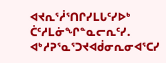ᐊᔪᕆᕐᓲᕐᑎᒋᓯᒪᒐᑦᓯᐅᒃ ᑖᑦᓱᒪᓃᖏᓐᓇᓕᕆᑦᓯ.
ᐊᒃᓱᕈᕐᓇᕐᑐᔪᐊᑰᓂᕆᓂᐊᕐᑕᓯ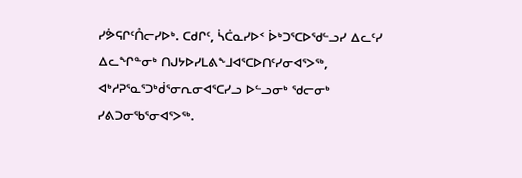ᓯᕘᕋᒋᑦᑍᓕᓯᐅᒃ. ᑕᑯᒋᑦ, ᓵᑖᓇᓯᐅᑉ ᐆᒃᑐᕐᑕᐅᖁᓪᓗᓯ ᐃᓚᑦᓯ ᐃᓚᖏᓐᓂᒃ ᑎᒍᔭᐅᓯᒪᕕᖕᒧᐊᕐᑕᐅᑎᑦᓯᓂᐊᕐᐳᖅ, ᐊᒃᓱᕈᕐᓇᕐᑐᒃᑰᕐᓂᕆᓂᐊᕐᑕᓯᓗ ᐅᓪᓗᓂᒃ ᖁᓕᓂᒃ ᓯᕕᑐᓂᖃᕐᓂᐊᕐᐳᖅ.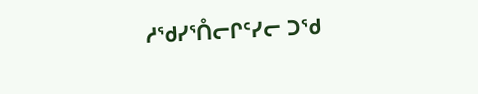ᓱᖁᓯᕐᑍᓕᒋᑦᓯᓕ ᑐᖁ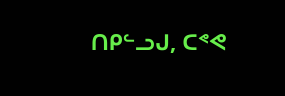ᑎᑭᓪᓗᒍ, ᑕᕝᕙ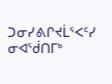ᑐᓂᓯᕕᒋᔪᒫᕐᐸᑦᓯ ᓂᐊᖂᑎᒥᒃ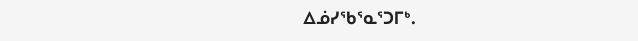ᐃᓅᓯᖃᕐᓇᕐᑐᒥᒃ.